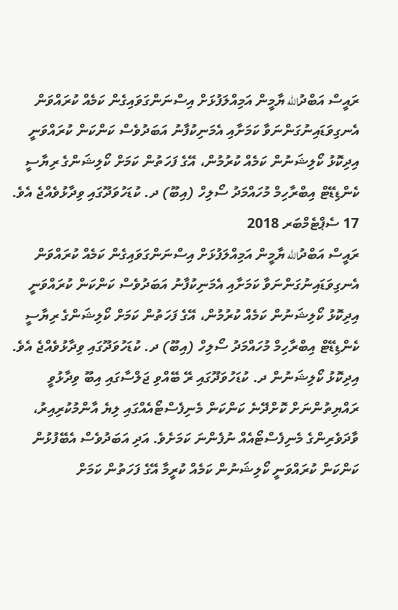ރައީސް އަބްދުالله ޔާމީން އަމިއްލަފުޅަށް އިސްނަންގަވައިގެން ކަމެއް ކުރައްވަން އެނގިވަޑައިނުގަންނަވާ ކަމަށާއި އެމަނިކުފާނު އަބަދުވެސް ކަންކަން ކުރައްވަނީ އިދިކޮޅު ކޯލިޝަނުން ކަމެއް ކުރުމުން، އޭގެ ފަހަތުން ކަމަށް ކޯލިޝަންގެ ރިޔާސީ ކެންޑިޑޭޓް އިބްރާހިމް މުހައްމަދު ސޯލިހް (އިބޫ) ދ. ކުޑަހުވަދޫގައި ވިދާޅުވެއްޖެ އެވެ.
17 ސެޕްޓެމްބަރ 2018
ރައީސް އަބްދުالله ޔާމީން އަމިއްލަފުޅަށް އިސްނަންގަވައިގެން ކަމެއް ކުރައްވަން އެނގިވަޑައިނުގަންނަވާ ކަމަށާއި އެމަނިކުފާނު އަބަދުވެސް ކަންކަން ކުރައްވަނީ އިދިކޮޅު ކޯލިޝަނުން ކަމެއް ކުރުމުން، އޭގެ ފަހަތުން ކަމަށް ކޯލިޝަންގެ ރިޔާސީ ކެންޑިޑޭޓް އިބްރާހިމް މުހައްމަދު ސޯލިހް (އިބޫ) ދ. ކުޑަހުވަދޫގައި ވިދާޅުވެއްޖެ އެވެ.
އިދިކޮޅު ކޯލިޝަނުން ދ. ކުޑަހުވަދޫގައި ރޭ ބޭއްވި ޖަލްސާގައި އިބޫ ވިދާޅުވީ ރައްޔިތުންނަށް ކޮށްދޭނެ ކަންކަން މެނިފެސްޓޯއެއްގައި ލިޔެ އާންމުކުރިއިރު، ވާދަވެރިންގެ މެނިފެސްޓޯއެއް ނުފެންނަ ކަމަށެވެ. އަދި އަބަދުވެސް އެބޭފުޅުން ކަންކަން ކުރައްވަނީ ކޯލިޝަނުން ކަމެއް ކުރީމާ އޭގެ ފަހަތުން ކަމަށް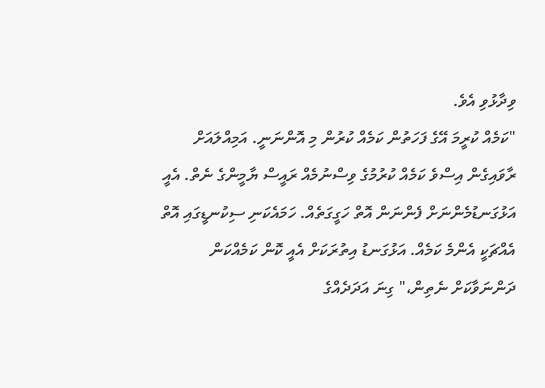ވިދާޅުވި އެވެ.
"ކަމެއް ކުރީމަ އޭގެ ފަހަތުން ކަމެއް ކުރުން މި އޮންނަނީ. އަމިއްލައަށް ރާވައިގެން އިސްވެ ކަމެއް ކުރުމުގެ ވިސްނުމެއް ރައީސް ޔާމީންގެ ނެތް. އެއީ އަޅުގަނޑުމެންނަށް ފެންނަން އޮތް ހަގީގަތެއް. ހަމައެކަނި ސިކުނޑީގައި އޮތް އެއްޗަކީ އެންމެ ކަމެއް. އަޅުގަނޑު އިތުރަކަށް އެއީ ކޮން ކަމެއްކަން ދަންނަވާކަށް ނެތިން،" ގިނަ އަދަދެއްގެ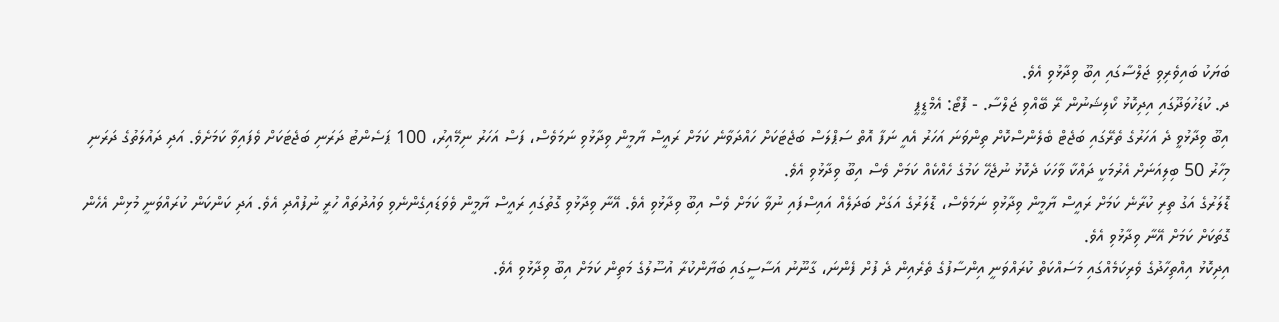ބަޔަކު ބައިވެރިވި ޖަލްސާގައި އިބޫ ވިދާޅުވި އެވެ.
ދ. ކުޑަހުވަދޫގައި އިދިކޮޅު ކޯލިޝަނުން ރޭ ބޭއްވި ޖަލްސާ. - ފޮޓޯ: އެމްޑީޕީ
އިބޫ ވިދާޅުވީ ދެ އަހަރުގެ ތެރޭގައި ބަޖެޓް ބެލެންސްކޮށް ތިންވަނަ އަހަރު އެއީ ނަފާ އޮތް ސަޕްލަސް ބަޖެޓަކަށް ހައްދަވާނެ ކަމަށް ރައީސް ޔާމީން ވިދާޅުވި ނަމަވެސް، ފަސް އަހަރު ނިމޭއިރު، 100 ޕަސެންޓު ދަރަނި ބަޖެޓަކަށް ވެފައިވާ ކަމަށެވެ. އަދި ދައުލަތުގެ ދަރަނި މިހާރު 50 ބިލިއަނަށް އެރުމަކީ ދައްކާ ވާހަކަ ދެކޮޅު ނުޖެހޭ ކަމުގެ ހެއްކެއް ކަމަށް ވެސް އިބޫ ވިދާޅުވި އެވެ.
ޑޮލަރުގެ އަގު ތިރި ކުރާނެ ކަމަށް ރައީސް ޔާމީން ވިދާޅުވި ނަމަވެސް، ޑޮލަރުގެ އަގަށް ބަދަލެއް އައިސްފައި ނުވާ ކަމަށް ވެސް އިބޫ ވިދާޅުވި އެވެ. އޭނާ ވިދާޅުވި ގޮތުގައި ރައީސް ޔާމީން ވެވަޑައިގެންނެވި ވައުދުތައް ހުރީ ނުފުއްދި އެވެ. އަދި ކަންކަން ކުރައްވަނީ މުޅިން އެހެން ގޮތަކަށް ކަމަށް އޭނާ ވިދާޅުވި އެވެ.
އިދިކޮޅު އިއްތިހާދުގެ ވެރިކަމެއްގައި މަސައްކަތް ކުރައްވަނީ އިންސާފުގެ ތެރެއިން ދެ ފުށް ފެންނަ، ގާނޫނު އަސާސީގައި ބަޔާންކުރާ އުސޫލުގެ މަތިން ކަމަށް އިބޫ ވިދާޅުވި އެވެ.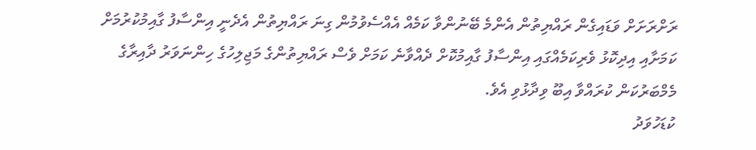ރަށްރަށަށް ވަޑައިގެން ރައްޔިތުން އެންމެ ބޭނުންވާ ކަމެއް އެއްސެވުމުން ގިނަ ރައްޔިތުން އެދެނީ އިންސާފު ގާއިމުކުރުމަށް ކަމަށާއި އިދިކޮޅު ވެރިކަމެއްގައި އިންސާފު ގާއިމުކޮށް ދެއްވާނެ ކަމަށް ވެސް ރައްޔިތުންގެ މަޖިލިހުގެ ހިންނަވަރު ދާއިރާގެ މެމްބަރުކަން ކުރައްވާ އިބޫ ވިދާޅުވި އެވެ.
ކުޑަހުވަދު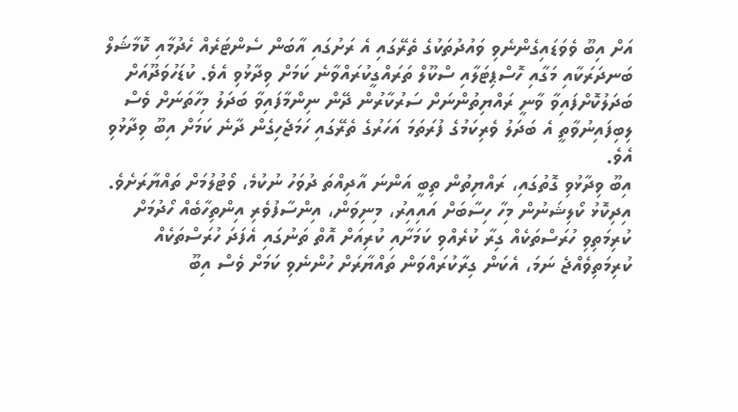އަށް އިބޫ ވެވަޑައިގެންނެވި ވައުދުތަކުގެ ތެރޭގައި އެ ރަށުގައި އާބަން ސެންޓަރެއް ހެދުމާއި ކޮމާޝަލް ބަނދަރަކާއި މަގާއި ހޮސްޕިޓަލާއި ސްކޫލް ތަރައްގީކުރައްވާނެ ކަމަށް ވިދާޅުވި އެވެ. ކުޑަހުވަދޫއަށް ބަދަލުކޮށްފައިވާ ވާނީ ރައްޔިތުންނަށް ސަރުކާރުން ދޭން ނިންމާފައިވާ ބަދަލު މިހާތަނަށް ވެސް ލިބިފައިނުވާތީ އެ ބަދަލު ވެރިކަމުގެ ފުރަތަމަ އަހަރުގެ ތެރޭގައި ހަމަޖެހިގެން ދާނެ ކަމަށް އިބޫ ވިދާޅުވި އެވެ.
އިބޫ ވިދާޅުވި ގޮތުގައި، ރައްޔިތުން ތިބީ އަންނަ އާދިއްތަ ދުވަހު ނުކުމެ، ވޯޓުލުމަށް ތައްޔާރަށެވެ. އިދިކޮޅު ކޯލިޝަނުން މިހާ ހިސާބަށް އައިއިރު، މިނިވަން، އިންސާފުވެރި އިންތިހާބެއް ހޯދުމަށް ކުރިމަތިވި ހުރަސްތަކެއް ގިރާ ކުރެއްވި ކަމަށާއި ކުރިއަށް އޮތް ތަނުގައި އެފަދަ ހުރަސްތަކެއް ކުރިމަތިވެއްޖެ ނަމަ، އެކަން ގިރާކުރައްވަން ތައްޔާރަށް ހުންނެވި ކަމަށް ވެސް އިބޫ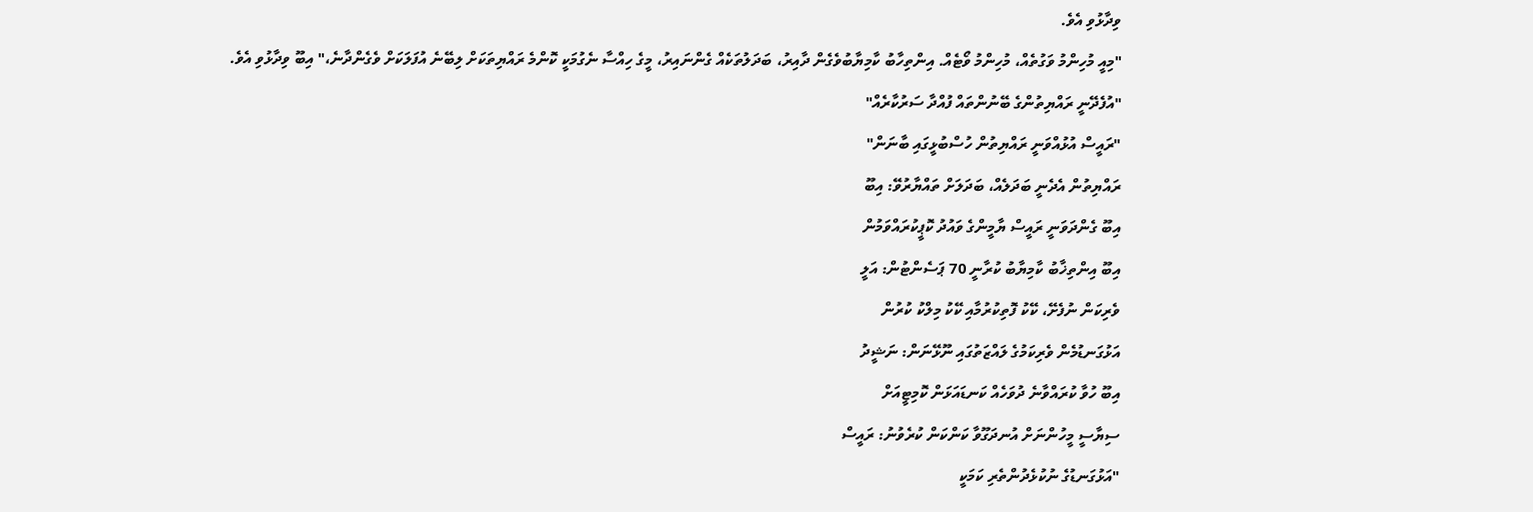ވިދާޅުވި އެވެ.
"މިއީ މުހިންމު ވަގުތެއް، މުހިންމު ވޯޓެއް. އިންތިހާބު ކާމިޔާބުވެގެން ދާއިރު، ބަދަލުތަކެއް ގެންނައިރު، މީގެ ހިއްސާ ނެގުމަކީ ކޮންމެ ރައްޔިތަކަށް ލިބޭނެ އުފަލަކަށް ވެގެންދާނެ،" އިބޫ ވިދާޅުވި އެވެ.
"އުފެދޭނީ ރައްޔިތުންގެ ބޭނުންތައް ފުއްދާ ސަރުކާރެއް"
"ރައީސް އުޅުއްވަނީ ރައްޔިތުން ހުސްބުޅީގައި ބާނަން"
ރައްޔިތުން އެދެނީ ބަދަލެއް، ބަދަލަށް ތައްޔާރުވޭ: އިބޫ
އިބޫ ގެންދަވަނީ ރައީސް ޔާމީންގެ ވައުދު ކޮޕީކުރައްވަމުން
އިބޫ އިންތިޚާބު ކާމިޔާބު ކުރާނީ 70 ޕަސެންޓުން: އަލީ
ވެރިކަން ނުފެށޭ، ކޭކު ފޮތިކުރުމާއި ކޭކު މިލްކު ކުރުން
އަޅުގަނޑުމެން ވެރިކަމުގެ ލައްޒަތުގައި ނޫޅޭނަން: ނަޝީދު
އިބޫ ހުވާ ކުރައްވާނެ ދުވަހެއް ކަނޑައަޅަން ކޮމިޓީއަށް
ސިޔާސީ މީހުންނަށް އުނދަގޫވާ ކަންކަން ކުރެވުނު: ރައީސް
"އަޅުގަނޑުގެ ނުކުޅެދުންތެރި ކަމަކީ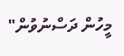މީހުން ދަސްނުވުން"